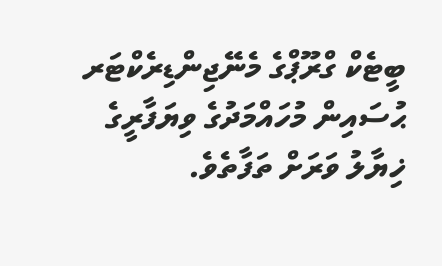ބީޓެކް ގްރޫޕްގެ މެނޭޖިންޑިރެކްޓަރ ޙުސައިން މުހައްމަދުގެ ވިޔަފާރީގެ ޚިޔާލު ވަރަށް ތަފާތެވެ.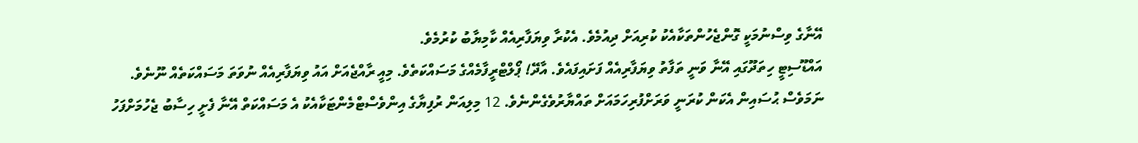އޭނާގެ ވިސްނުމަކީ ގޮންޖެހުންތަކާއެކު ކުރިއަށް ދިއުމެވެ. އެކުރާ ވިޔަފާރިއެއް ކާމިޔާބު ކުރުމެވެ.
އައްޑޫސިޓީ ހިތަދޫގައި އޭނާ ވަނީ ތަފާތު ވިޔަފާރިއެއް ފަށައިފައެވެ. އާދޭ! ޕޯލްޓްރީފާމެއްގެ މަސައްކަތެވެ. މިއީ ރާއްޖެއަށް އައު ވިޔަފާރިއެއް ނުވަތަ މަސައްކަތެއް ނޫނެވެ. ނަމަވެސް ޙުސައިން އެކަން ކުރަނީ ވަރަށްފުރިހަމައަށް ތައްޔާރުވެގެންނެވެ. 12 މިލިއަން ރުފިޔާގެ އިންވެސްޓްމެންޓަކާއެކު އެ މަސައްކަތް އޭނާ ފެށީ ހިސާބު ޖެހުމަށްފަހު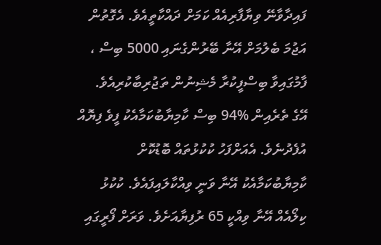ފައިދާވާނޭ ވިޔާފާރިއެއް ކަމަށް ދައްކާތީއެވެ. އެގޮތުން އަޖުމަ ބެލުމަށް އޭނާ ބޭރުންގެނައި 5000 ބިސް ، ފާމުގައިވާ ބިސްފީކުރާ މެޝިނުން ތަޖުރިބާކުރިއެވެ. އޭގެ ތެރެއިން %94 ބިސް ކާމިޔާބުކަމާއެކު ފީވެ ފިޔޮއް އުފެދުނެވެ. އެއަށްފަހު ކުކުޅުތައް ބޮޑުކޮށް ކާމިޔާބުކަމާއެކު އޭނާ ވަނީ ވިއްކާލައިފައެވެ. ކުކުޅު ކިލޯއެއް އޭނާ ވިއްކީ 65 ރުފިޔާއަށެވެ. ވަރަށް ފޯރީގައި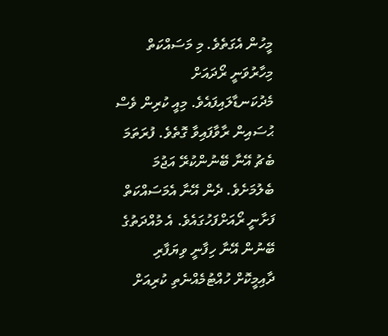މީހުން އެގަތެވެ. މި މަސައްކަތް މިހާރުވަނީ ރޯދައަށް މެދުކަނޑާލައިފައެވެ. މިއީ ކުރިން ވެސް ޙުސައިން ރާވާފައިވާ ގޮތެވެ. ފުރަތަމަ ބެޗު އޭނާ ބޭނުންކުރޭ އަޖުމަ ބެލުމަށެވެ. ދެން އޭނާ އެމަސައްކަތް ފަށާނީ ރޯއަށްފަހުގައެވެ. އެ މުއްދަތުގެ ބޭނުން އޭނާ ހިފާނީ ވިޔަފާރި ދާއިމީކޮށް ހުއްޓުމެއްނެތި ކުރިއަށް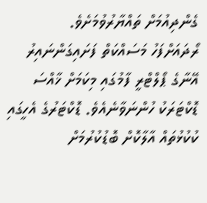ގެންދިއުމަށް ތައްޔާރުވުމަށެވެ.
ރޯދައަށްފަހު މަސައްކަތް ފަށައިގަންނައިރު އޭނާގެ ޕޯލްޓްރީ ފާމުގައި މިކަމަށް ޚާއްސަ ޑޮކްޓަރަކު ހުންނަވާނެއެވެ. ޑޮކްޓަރުގެ އެހީގައި ކުކުޅުތައް އާލާކޮށް ބޮޑުކުރުމަށް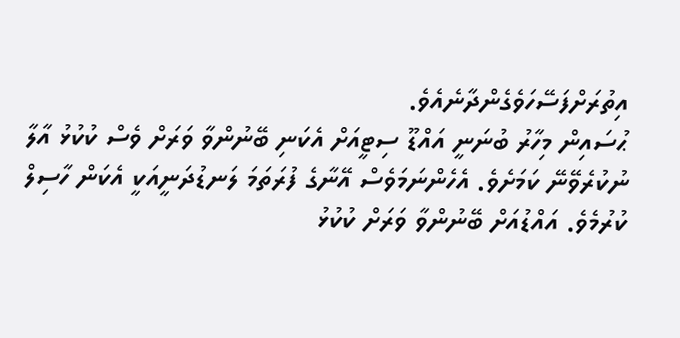އިތުރަށްފަސޭހަވެގެންދާނެއެވެ.
ޙުސައިން މިހާރު ބުނަނީ އައްޑޫ ސިޓީއަށް އެކަނި ބޭނުންވާ ވަރަށް ވެސް ކުކުޅު އާލާ ނުކުރެވޭނޭ ކަމަށެވެ. އެހެންނަމަވެސް އޭނާގެ ފުރަތަމަ ލަނޑުދަނީއަކީ އެކަން ހާސިލް ކުރުމެވެ. އައްޑުއަށް ބޭނުންވާ ވަރަށް ކުކުޅު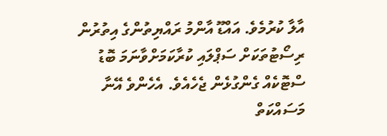އާލާ ކުރުމެވެ. އައްޑޫ އާންމު ރައްޔިތުންގެ އިތުރުން ރިސޯޓުތަކަށް ސަޕްލައި ކުރާކަމަށްވާނަމަ ބޮޑު ސްޓޮކެއް ގެންގުޅެން ޖެހެއެވެ. އެހެންވެ އޭނާ މަސައްކަތް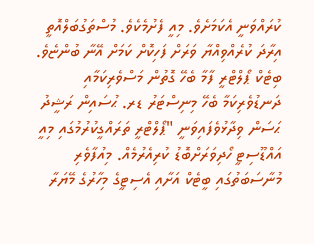ކުރައްވަނީ އެކަމަށެވެ. މިއީ ފެށުމެކެވެ. މުސްތަގުބަލްއޮތީ އިރާދަ ކުރެއްވިއްޔާ ވަރަށް ފަހިކޮށް ކަމަށް އޭނާ ބުންޏެވެ.
ބިޓެކް ޕޯލްޓްރީ ފާމާ ބެހޭ ގޮތުން މަސްވެރިކަމާއި ދަނޑުވެރިކަމާ ބެހޭ މިނިސްޓަރު ޑރ. ޙުސައިން ރަޝީދު ޙަސަން ވިދާޅުވެފައިވަނީ "ޕޯލްޓްރީ ތަރައްގީކުރުމުގައި މިއީ އައްޑޫސިޓީ ހޯދިވަރަށްބޮޑު ކުރިއެރުމެއް. މިއުފާވެރި މުނާސަބަތުގައި ބީޓެކް އަށާއި އެސިޓީގެ މިހާރުގެ މޭޔަރާ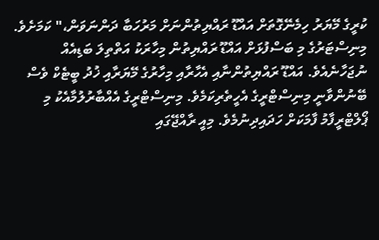ކުރީގެ މޭޔަރު ހިމެނޭގޮތަށް އައްޑޫ ރައްޔިތުންނަށް މަރުހަބާ ދަންނަވަން،" ކަމަށެވެ. މިނިސްޓަރުގެ މި ބަސްފުޅަށް އައްޑޫ ރައްޔިތުން މިހާރަކު އަތްތިލަ ބަޑިއެއް ނުޖަހާނެއެވެ. އައްޑޫ ރައްޔިތުންނާއި އެހާރާއި މިހާރުގެ މޭޔަރާއި ޚުދު ބީޓެކް ވެސް ބޭނުންވާނީ މިނިސްޓްރީގެ އެހީތެރިކަމެވެ. މިނިސްޓްރީގެ އެއްބާރުލުމާއެކު މި ޕޯލްޓްރީފާމު ފާމަކަށް ހަދައިދިނުމެވެ. މިއީ ރާއްޖޭގައި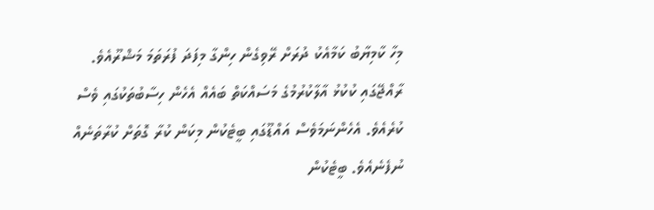މިހާ ކާމިޔާބު ކަމާއެކު ދުރަށް ރޭވިގެން ހިންގާ މިފަދަ ފުރަތަމަ މަޝްރޫއެވެ. ރާއްޖޭގައި ކުކުޅު އާލާކުރުމުގެ މަސައްކަތް ބައެއް އެހެން ހިސާބުތަކުގައި ވެސް ކުރެއެވެ. އެހެންނަމަވެސް އައްޑޫގައި ބީޓެކުން މިކަން ކުރާ ގޮތަށް ކުރާތަނެއް ނުފެނެއެވެ. ބީޓެކުން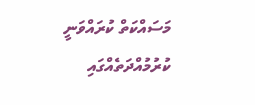މަސައްކަތް ކުރައްވަނީ ކުރުމުއްދަތެއްގައި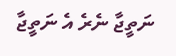ނަތީޖާ ނެރެ އެ ނަތީޖާ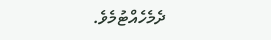ދެމެހެއްޓުމެވެ.